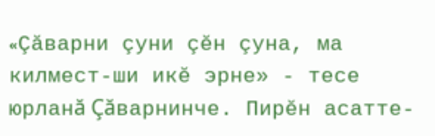«Çăварни çуни çĕн çуна, ма килмест-ши икĕ эрне» - тесе юрланă Çăварнинче. Пирĕн асатте-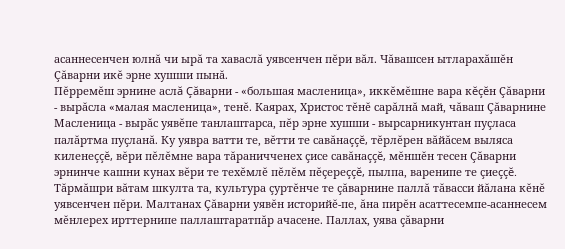асаннесенчен юлнă чи ырă та хаваслă уявсенчен пĕри вăл. Чăвашсен ытларахăшĕн Çăварни икĕ эрне хушши пынă.
Пĕрремĕш эрнине аслă Çăварни - «большая масленица», иккĕмĕшне вара кĕçĕн Çăварни - вырăсла «малая масленица», тенĕ. Каярах, Христос тĕнĕ сарăлнă май, чăваш Çăварнине Масленица - вырăс уявĕпе танлаштарса, пĕр эрне хушши - вырсарникунтан пуçласа палăртма пуçланă. Ку уявра ватти те, вĕтти те савăнаççĕ, тĕрлĕрен вăйăсем выляса киленеççĕ, вĕри пĕлĕмне вара тăраничченех çисе савăнаççĕ, мĕншĕн тесен Çăварни эрнинче кашни кунах вĕри те техĕмлĕ пĕлĕм пĕçереççĕ, пылпа, варенипе те çиеççĕ.
Тăрмăшри вăтам шкулта та, культура çуртĕнче те çăварнине паллă тăвасси йăлана кĕнĕ уявсенчен пĕри. Малтанах Çăварни уявĕн историйĕ-пе, ăна пирĕн асаттесемпе-асаннесем мĕнлерех ирттернипе паллаштаратпăр ачасене. Паллах, уява çăварни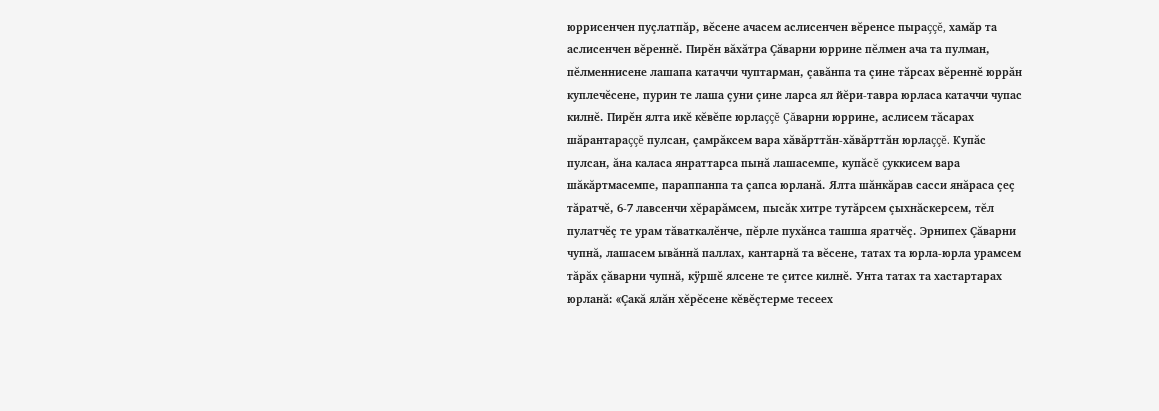юррисенчен пуçлатпăр, вĕсене ачасем аслисенчен вĕренсе пыраççĕ, хамăр та аслисенчен вĕреннĕ. Пирĕн вăхăтра Çăварни юррине пĕлмен ача та пулман, пĕлменнисене лашапа катаччи чуптарман, çавăнпа та çине тăрсах вĕреннĕ юррăн куплечĕсене, пурин те лаша çуни çине ларса ял йĕри-тавра юрласа катаччи чупас килнĕ. Пирĕн ялта икĕ кĕвĕпе юрлаççĕ Çăварни юррине, аслисем тăсарах шăрантараççĕ пулсан, çамрăксем вара хăвăрттăн-хăвăрттăн юрлаççĕ. Купăс пулсан, ăна каласа янраттарса пынă лашасемпе, купăсĕ çуккисем вара шăкăртмасемпе, параппанпа та çапса юрланă. Ялта шăнкăрав сасси янăраса çеç тăратчĕ, 6-7 лавсенчи хĕрарăмсем, пысăк хитре тутăрсем çыхнăскерсем, тĕл пулатчĕç те урам тăваткалĕнче, пĕрле пухăнса ташша яратчĕç. Эрнипех Çăварни чупнă, лашасем ывăннă паллах, кантарнă та вĕсене, татах та юрла-юрла урамсем тăрăх çăварни чупнă, кÿршĕ ялсене те çитсе килнĕ. Унта татах та хастартарах юрланă: «Çакă ялăн хĕрĕсене кĕвĕçтерме тесеех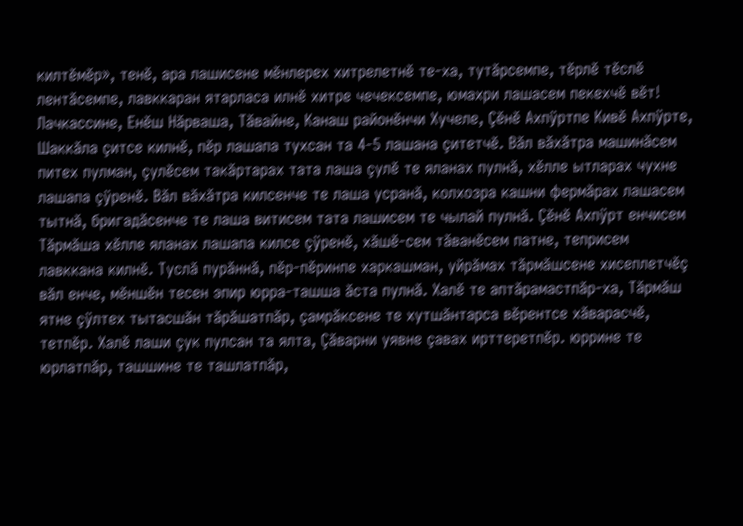килтĕмĕр», тенĕ, ара лашисене мĕнлерех хитрелетнĕ те-ха, тутăрсемпе, тĕрлĕ тĕслĕ лентăсемпе, лавккаран ятарласа илнĕ хитре чечексемпе, юмахри лашасем пекехчĕ вĕт! Лачкассине, Енĕш Нăрваша, Тăвайне, Канаш районĕнчи Хучеле, Çĕнĕ Ахпÿртпе Кивĕ Ахпÿрте, Шаккăла çитсе килнĕ, пĕр лашапа тухсан та 4-5 лашана çитетчĕ. Вăл вăхăтра машинăсем питех пулман, çулĕсем такăртарах тата лаша çулĕ те яланах пулнă, хĕлле ытларах чухне лашапа çÿренĕ. Вăл вăхăтра килсенче те лаша усранă, колхозра кашни фермăрах лашасем тытнă, бригадăсенче те лаша витисем тата лашисем те чылай пулнă. Çĕнĕ Ахпÿрт енчисем Тăрмăша хĕлле яланах лашапа килсе çÿренĕ, хăшĕ-сем тăванĕсем патне, теприсем лавккана килнĕ. Туслă пурăннă, пĕр-пĕринпе харкашман, уйрăмах тăрмăшсене хисеплетчĕç вăл енче, мĕншĕн тесен эпир юрра-ташша ăста пулнă. Халĕ те аптăрамастпăр-ха, Тăрмăш ятне çÿлтех тытасшăн тăрăшатпăр, çамрăксене те хутшăнтарса вĕрентсе хăварасчĕ, тетпĕр. Халĕ лаши çук пулсан та ялта, Çăварни уявне çавах ирттеретпĕр. юррине те юрлатпăр, ташшине те ташлатпăр,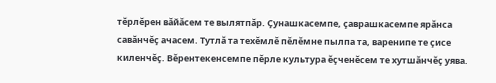тĕрлĕрен вăйăсем те вылятпăр. Çунашкасемпе, çаврашкасемпе ярăнса савăнчĕç ачасем. Тутлă та техĕмлĕ пĕлĕмне пылпа та, варенипе те çисе киленчĕç. Вĕрентекенсемпе пĕрле культура ĕçченĕсем те хутшăнчĕç уява.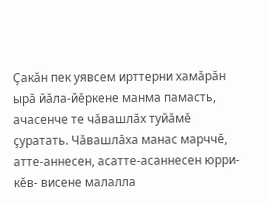Çакăн пек уявсем ирттерни хамăрăн ырă йăла-йĕркене манма памасть, ачасенче те чăвашлăх туйăмĕ çуратать. Чăвашлăха манас марччĕ, атте-аннесен, асатте-асаннесен юрри-кĕв- висене малалла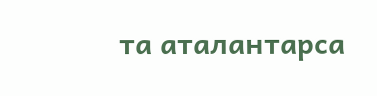та аталантарса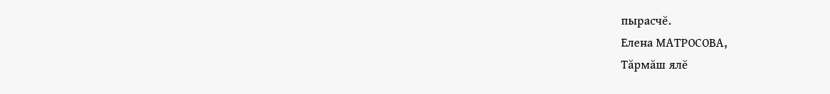пырасчĕ.
Елена МАТРОСОВА,
Тăрмăш ялĕ